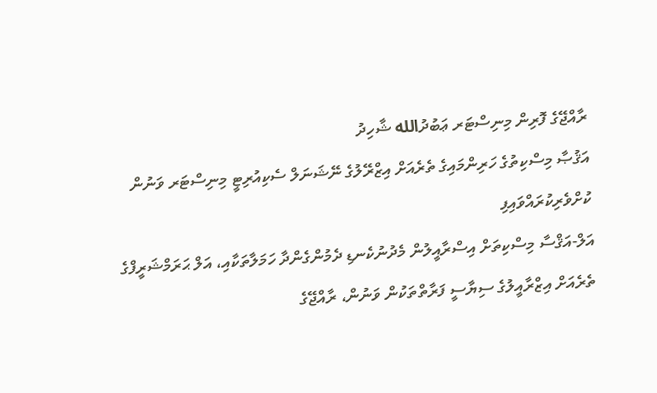ރާއްޖޭގެ ފޮރިން މިނިސްޓަރ ޢަބުދުالله ޝާހިދު
އަޤުޞާ މިސްކިތުގެ ހަރިންމައިގެ ތެރެއަށް އިޒްރޭލުގެ ނޭޝަނަލް ސެކިއުރިޓީ މިނިސްޓަރ ވަނުން ކުށްވެރިކުރައްވައިފި
އަލް-އަޤްސާ މިސްކިތަށް އިސްރާއީލުން މެދުނުކެނޑި ދެމުންގެންދާ ހަމަލާތަކާއި، އަލް ޙަރަމްޝަރީފްގެ ތެރެއަށް އިޒްރާއީލުގެ ސިޔާސީ ފަރާތްތަކުން ވަނުން، ރާއްޖޭގެ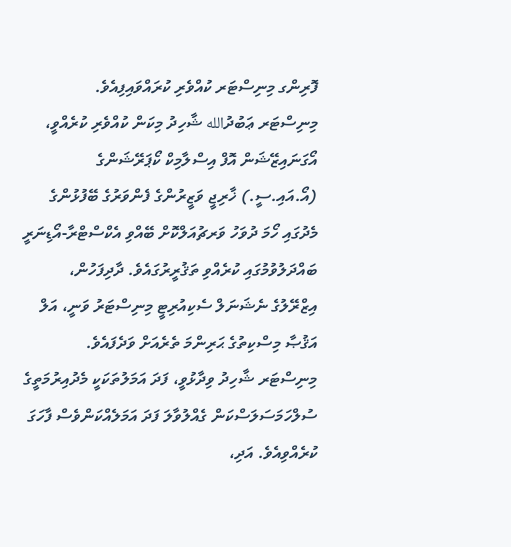ފޮރިންގ މިނިސްޓަރ ކުއްވެރި ކުރައްވައިފިއެވެ.
މިނިސްޓަރ ޢަބުދުالله ޝާހިދު މިކަން ކުއްވެރި ކުރެއްވީ، އޯގަނައިޒޭޝަން އޮފް އިސްލާމިކް ކޯޕަރޭޝަންގެ (އޯ.އައި.ސީ.) ޚާރިޖީ ވަޒީރުންގެ ފެންވަރުގެ ބޭފުޅުންގެ މެދުގައި ހޯމަ ދުވަހު ވަރޗުއަލްކޮށް ބޭއްވި އެކްސްޓްރާ-އޯޑިނަރީ ބައްދަލުވުމުގައި ކުރެއްވި ތަޤުރީރުގައެވެ. ދާދިފަހުން، އިޒްރޭލުގެ ނެޝަނަލް ސެކިއުރިޓީ މިނިސްޓަރު ވަނީ، އަލް އަޤުޞާ މިސްކިތުގެ ޙަރިންމަ ތެރެއަށް ވަދެފައެވެ.
މިނިސްޓަރ ޝާހިދު ވިދާޅުވީ، ފަދަ އަމަލުތަކަކީ މެދުއިރުމަތީގެ ސުލްހަމަސަލަސްކަން ގެއްލުވާލަ ފަދަ އަމަލެއްކަންވެސް ފާހަގަ ކުރެއްވިއެވެ. އަދި،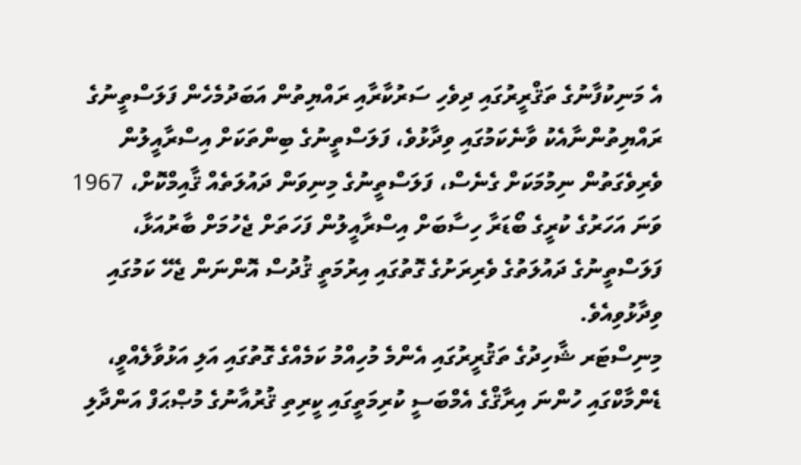އެ މަނިކުފާނުގެ ތަޤްރީރުގައި ދިވެހި ސަރުކާރާއި ރައްޔިތުން އަބަދުމެހެން ފަލަސްތީނުގެ ރައްޔިތުންނާއެކު ވާނެކަމުގައި ވިދާޅުވެ، ފަލަސްތީނުގެ ބިންތަކަށް އިސްރާއީލުން ވެރިވެގަތުން ނިމުމަކަށް ގެނެސް، ފަލަސްތީނުގެ މިނިވަން ދައުލަތެއް ޤާއިމްކޮށް، 1967 ވަނަ އަހަރުގެ ކުރީގެ ބޯޑަރާ ހިސާބަށް އިސްރާއީލުން ފަހަތަށް ޖެހުމަށް ބާރުއަޅާ، ފަލަސްތީނުގެ ދައުލަތުގެ ވެރިރަށުގެ ގޮތުގައި އިރުމަތީ ޤުދުސް އޮންނަން ޖެހޭ ކަމުގައި ވިދާޅުވިއެވެ.
މިނިސްޓަރ ޝާހިދުގެ ތަޤުރީރުގައި އެންމެ މުހިއްމު ކަމެއްގެ ގޮތުގައި އަލި އަޅުވާލެއްވީ، ޑެންމާކްގައި ހުންނަ އިރާޤްގެ އެމްބަސީ ކުރިމަތީގައި ކީރިތި ޤުރުއާނުގެ މުޞްޙަފް އަންދާލި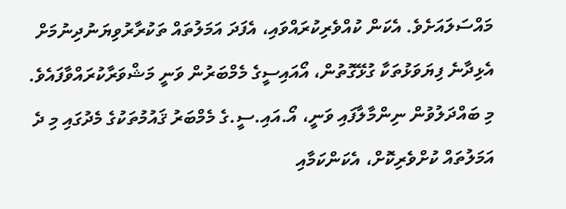މައްސަލައަށެވެ. އެކަން ކުއްވެރިކުރައްވައި، އެފަދަ އަމަލުތައް ތަކުރާރުވިޔަނުދިނުމަށް އެޅިދާނެ ފިޔަވަޅުތަކާ ގުޅޭގޮތުން، އޯއައިސީގެ މެމްބަރުން ވަނީ މަޝްވަރާކުރައްވާފައެވެ.
މި ބައްދަލުވުން ނިންމާލާފައި ވަނީ، އޯ.އައި.ސީ.ގެ މެމްބަރު ޤައުމުތަކުގެ މެދުގައި މި ދެ އަމަލުތައް ކުށްވެރިކޮށް، އެކަންކަމާއި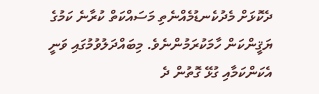ދެކޮޅަށް މެދުކެނޑުމެއްނެތި މަސައްކަތް ކުރާނެ ކަމުގެ ޔަޤީންކަން ހާމަކުރަމުންނެވެ. މިބައްދަލުވުމުގައި ވަނީ އެކަންކަމާއި ގުޅޭ ގޮތުން ދެ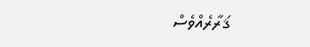ޤަރާރެއްވެސް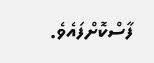ފާސްކޮށްފައެވެ.